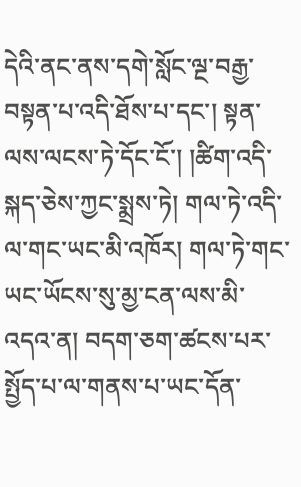དེའི་ནང་ནས་དགེ་སློང་ལྔ་བརྒྱ་བསྟན་པ་འདི་ཐོས་པ་དང་། སྟན་ལས་ལངས་ཏེ་དོང་ངོ་། །ཚིག་འདི་སྐད་ཅེས་ཀྱང་སྨྲས་ཏེ། གལ་ཏེ་འདི་ལ་གང་ཡང་མི་འཁོར། གལ་ཏེ་གང་ཡང་ཡོངས་སུ་མྱ་ངན་ལས་མི་འདའ་ན། བདག་ཅག་ཚངས་པར་སྤྱོད་པ་ལ་གནས་པ་ཡང་དོན་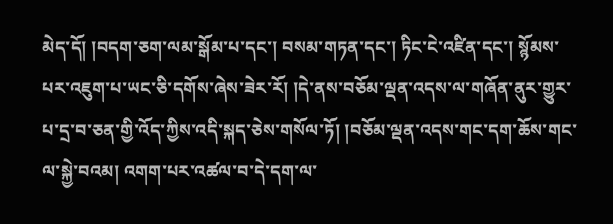མེད་དོ། །བདག་ཅག་ལམ་སྒོམ་པ་དང་། བསམ་གཏན་དང་། ཏིང་ངེ་འཛིན་དང་། སྙོམས་པར་འཇུག་པ་ཡང་ཅི་དགོས་ཞེས་ཟེར་རོ། །དེ་ནས་བཅོམ་ལྡན་འདས་ལ་གཞོན་ནུར་གྱུར་པ་དྲ་བ་ཅན་གྱི་འོད་ཀྱིས་འདི་སྐད་ཅེས་གསོལ་ཏོ། །བཅོམ་ལྡན་འདས་གང་དག་ཆོས་གང་ལ་སྐྱེ་བའམ། འགག་པར་འཚལ་བ་དེ་དག་ལ་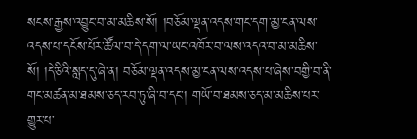སངས་རྒྱས་འབྱུང་བ་མ་མཆིས་སོ། །བཅོམ་ལྡན་འདས་གང་དག་མྱ་ངན་ལས་འདས་པ་དངོས་པོར་ཚོལ་བ་དེ་དག་ལ་ཡང་འཁོར་བ་ལས་འདའ་བ་མ་མཆིས་སོ། །དེ་ཅིའི་སླད་དུ་ཞེ་ན། བཅོམ་ལྡན་འདས་མྱ་ངན་ལས་འདས་པ་ཞེས་བགྱི་བ་ནི་གང་མཚན་མ་ཐམས་ཅད་རབ་ཏུ་ཞི་བ་དང་། གཡོ་བ་ཐམས་ཅད་མ་མཆིས་པར་གྱུར་པ་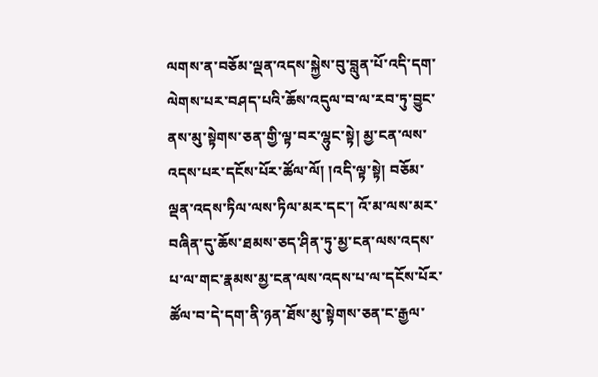ལགས་ན་བཅོམ་ལྡན་འདས་སྐྱེས་བུ་བླུན་པོ་འདི་དག་ལེགས་པར་བཤད་པའི་ཆོས་འདུལ་བ་ལ་རབ་ཏུ་བྱུང་ནས་མུ་སྟེགས་ཅན་གྱི་ལྟ་བར་ལྷུང་སྟེ། མྱ་ངན་ལས་འདས་པར་དངོས་པོར་ཚོལ་ལོ། །འདི་ལྟ་སྟེ། བཅོམ་ལྡན་འདས་ཏིལ་ལས་ཏིལ་མར་དང་། འོ་མ་ལས་མར་བཞིན་དུ་ཆོས་ཐམས་ཅད་ཤིན་ཏུ་མྱ་ངན་ལས་འདས་པ་ལ་གང་རྣམས་མྱ་ངན་ལས་འདས་པ་ལ་དངོས་པོར་ཚོལ་བ་དེ་དག་ནི་ཉན་ཐོས་མུ་སྟེགས་ཅན་ང་རྒྱལ་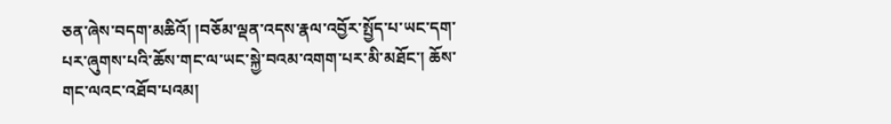ཅན་ཞེས་བདག་མཆིའོ། །བཅོམ་ལྡན་འདས་རྣལ་འབྱོར་སྤྱོད་པ་ཡང་དག་པར་ཞུགས་པའི་ཆོས་གང་ལ་ཡང་སྐྱེ་བའམ་འགག་པར་མི་མཐོང་། ཆོས་གང་ལའང་འཐོབ་པའམ།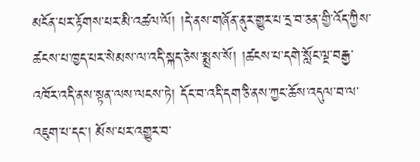མངོན་པར་རྟོགས་པར་མི་འཚལ་ལོ། །དེ་ནས་གཞོན་ནུར་གྱུར་པ་དྲ་བ་ཅན་གྱི་འོད་ཀྱིས་ཚངས་པ་ཁྱད་པར་སེམས་ལ་འདི་སྐད་ཅེས་སྨྲས་སོ། །ཚངས་པ་དགེ་སློང་ལྔ་བརྒྱ་འཁོར་འདི་ནས་སྟན་ལས་ལངས་ཏེ། དོང་བ་འདི་དག་ཅི་ནས་ཀྱང་ཆོས་འདུལ་བ་ལ་འཇུག་པ་དང་། མོས་པར་འགྱུར་བ་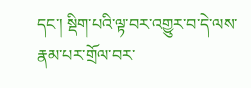དང་། སྡིག་པའི་ལྟ་བར་འགྱུར་བ་དེ་ལས་རྣམ་པར་གྲོལ་བར་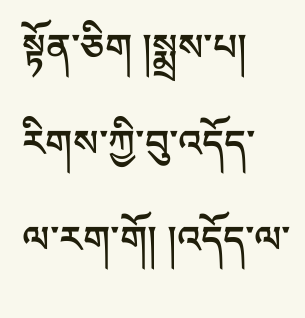སྟོན་ཅིག །སྨྲས་པ། རིགས་ཀྱི་བུ་འདོད་ལ་རག་གོ། །འདོད་ལ་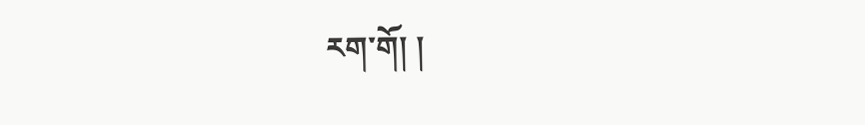རག་གོ། །